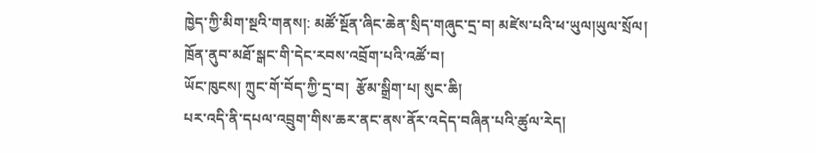ཁྱེད་ཀྱི་མིག་སྔའི་གནས།: མཚོ་སྔོན་ཞིང་ཆེན་སྲིད་གཞུང་དྲ་བ། མཛེས་པའི་ཕ་ཡུལ།ཡུལ་སྲོལ།
ཁྲོན་ནུབ་མཐོ་སྒང་གི་དེང་རབས་འབྲོག་པའི་འཚོ་བ།
ཡོང་ཁུངས། ཀྲུང་གོ་བོད་ཀྱི་དྲ་བ།  རྩོམ་སྒྲིག་པ། སུང་ཆི།
པར་འདི་ནི་དཔལ་འབྲུག་གིས་ཆར་ནང་ནས་ནོར་འདེད་བཞིན་པའི་ཚུལ་རེད།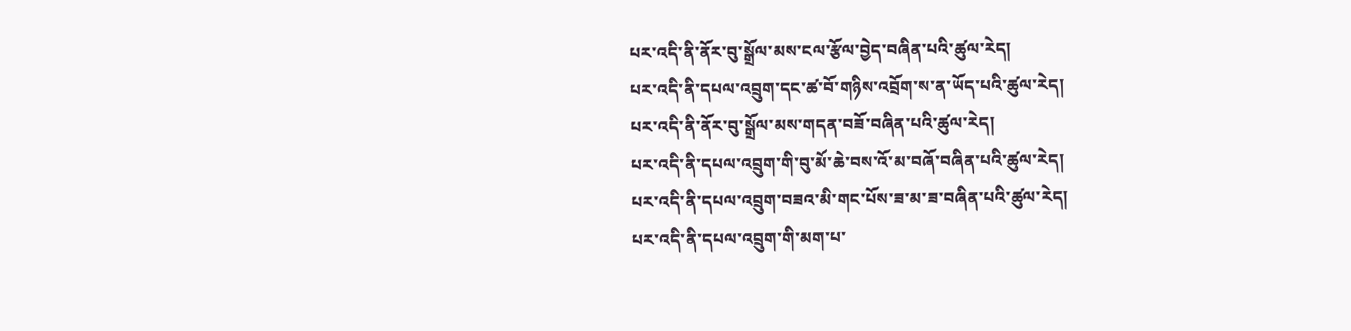པར་འདི་ནི་ནོར་བུ་སྒྲོལ་མས་ངལ་རྩོལ་བྱེད་བཞིན་པའི་ཚུལ་རེད།
པར་འདི་ནི་དཔལ་འབྲུག་དང་ཚ་བོ་གཉིས་འབྲོག་ས་ན་ཡོད་པའི་ཚུལ་རེད།
པར་འདི་ནི་ནོར་བུ་སྒྲོལ་མས་གདན་བཟོ་བཞིན་པའི་ཚུལ་རེད།
པར་འདི་ནི་དཔལ་འབྲུག་གི་བུ་མོ་ཆེ་བས་འོ་མ་བཞོ་བཞིན་པའི་ཚུལ་རེད།
པར་འདི་ནི་དཔལ་འབྲུག་བཟའ་མི་གང་པོས་ཟ་མ་ཟ་བཞིན་པའི་ཚུལ་རེད།
པར་འདི་ནི་དཔལ་འབྲུག་གི་མག་པ་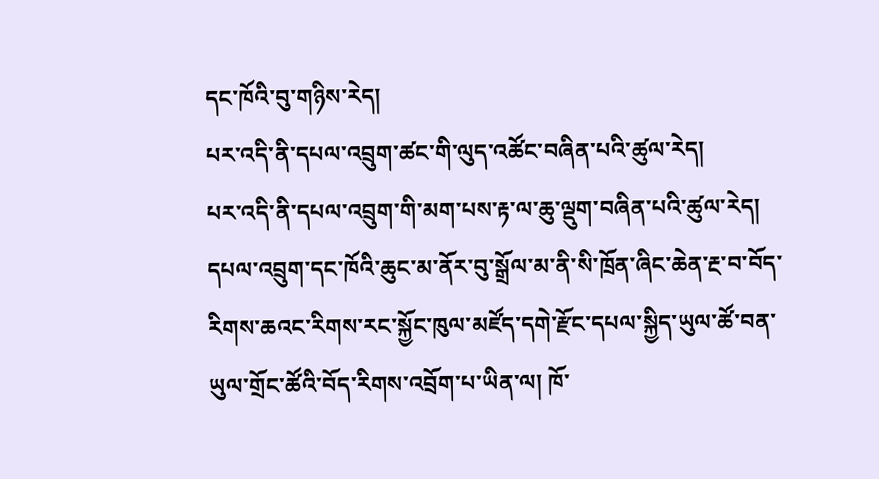དང་ཁོའི་བུ་གཉིས་རེད།
པར་འདི་ནི་དཔལ་འབྲུག་ཚང་གི་ལུད་འཚོང་བཞིན་པའི་ཚུལ་རེད།
པར་འདི་ནི་དཔལ་འབྲུག་གི་མག་པས་རྟ་ལ་ཆུ་ལྡུག་བཞིན་པའི་ཚུལ་རེད།
དཔལ་འབྲུག་དང་ཁོའི་ཆུང་མ་ནོར་བུ་སྒྲོལ་མ་ནི་སི་ཁྲོན་ཞིང་ཆེན་རྔ་བ་བོད་རིགས་ཆའང་རིགས་རང་སྐྱོང་ཁུལ་མཛོད་དགེ་རྫོང་དཔལ་སྐྱིད་ཡུལ་ཚོ་བན་ཡུལ་གྲོང་ཚོའི་བོད་རིགས་འབྲོག་པ་ཡིན་ལ། ཁོ་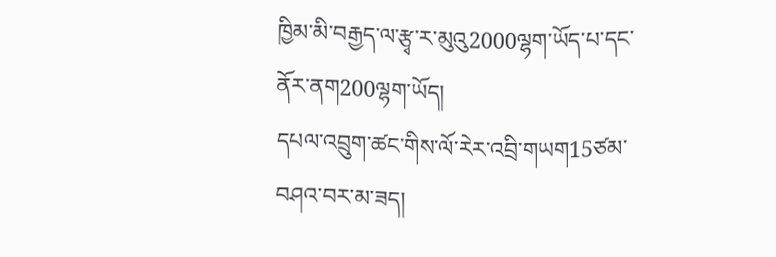ཁྱིམ་མི་བརྒྱད་ལ་རྩྭ་ར་མུའུ2000ལྷག་ཡོད་པ་དང་ནོར་ནག200ལྷག་ཡོད།
དཔལ་འབྲུག་ཚང་གིས་ལོ་རེར་འབྲི་གཡག15ཙམ་བཤའ་བར་མ་ཟད།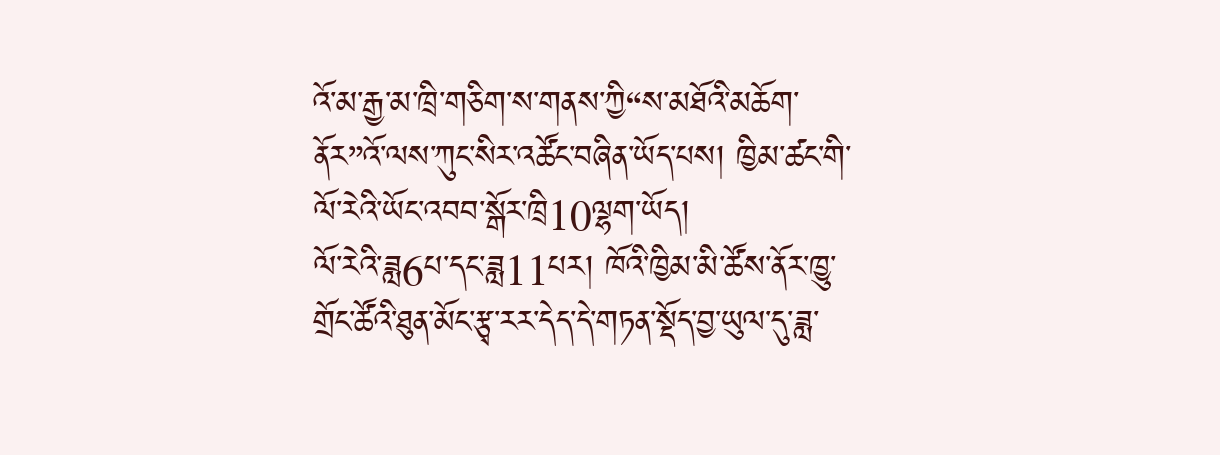འོ་མ་རྒྱ་མ་ཁྲི་གཅིག་ས་གནས་ཀྱི“ས་མཐོའི་མཆོག་ནོར”འོ་ལས་ཀུང་སིར་འཚོང་བཞིན་ཡོད་པས། ཁྱིམ་ཚང་གི་ལོ་རེའི་ཡོང་འབབ་སྒོར་ཁྲི10ལྷག་ཡོད།
ལོ་རེའི་ཟླ6པ་དང་ཟླ11པར། ཁོའི་ཁྱིམ་མི་ཚོས་ནོར་ཁྱུ་གྲོང་ཚོའི་ཐུན་མོང་རྩྭ་རར་དེད་དེ་གཏན་སྡོད་བྱ་ཡུལ་དུ་ཟླ་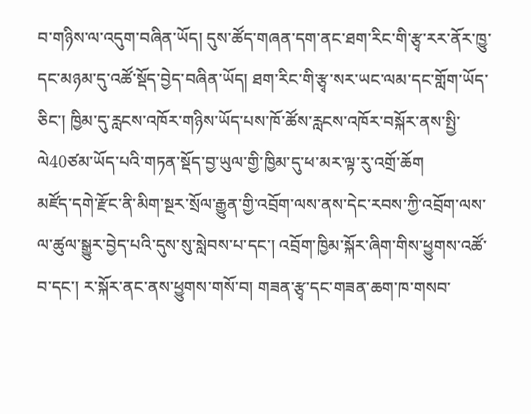བ་གཉིས་ལ་འདུག་བཞིན་ཡོད། དུས་ཚོད་གཞན་དག་ནང་ཐག་རིང་གི་རྩྭ་རར་ནོར་ཁྱུ་དང་མཉམ་དུ་འཚོ་སྡོད་བྱེད་བཞིན་ཡོད། ཐག་རིང་གི་རྩྭ་སར་ཡང་ལམ་དང་གློག་ཡོད་ཅིང་། ཁྱིམ་དུ་རླངས་འཁོར་གཉིས་ཡོད་པས་ཁོ་ཚོས་རླངས་འཁོར་བསྐོར་ནས་སྤྱི་ལེ40ཙམ་ཡོད་པའི་གཏན་སྡོད་བྱ་ཡུལ་གྱི་ཁྱིམ་དུ་ཕ་མར་ལྟ་རུ་འགྲོ་ཆོག
མཛོད་དགེ་རྫོང་ནི་མིག་སྔར་སྲོལ་རྒྱུན་གྱི་འབྲོག་ལས་ནས་དེང་རབས་ཀྱི་འབྲོག་ལས་ལ་ཚུལ་སྒྱུར་བྱེད་པའི་དུས་སུ་སླེབས་པ་དང་། འབྲོག་ཁྱིམ་སྐོར་ཞིག་གིས་ཕྱུགས་འཚོ་བ་དང་། ར་སྐོར་ནང་ནས་ཕྱུགས་གསོ་བ། གཟན་རྩྭ་དང་གཟན་ཆག་ཁ་གསབ་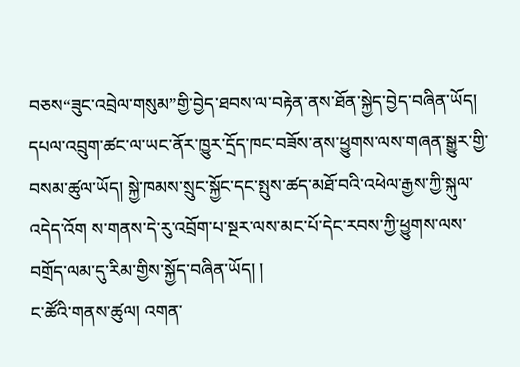བཅས“ཟུང་འབྲེལ་གསུམ”གྱི་བྱེད་ཐབས་ལ་བརྟེན་ནས་ཐོན་སྐྱེད་བྱེད་བཞིན་ཡོད། དཔལ་འབྲུག་ཚང་ལ་ཡང་ནོར་ཁྱུར་དྲོད་ཁང་བཟོས་ནས་ཕྱུགས་ལས་གཞན་སྒྱུར་གྱི་བསམ་ཚུལ་ཡོད། སྐྱེ་ཁམས་སྲུང་སྐྱོང་དང་སྤུས་ཚད་མཐོ་བའི་འཕེལ་རྒྱས་ཀྱི་སྐུལ་འདེད་འོག ས་གནས་དེ་རུ་འབྲོག་པ་སྔར་ལས་མང་པོ་དེང་རབས་ཀྱི་ཕྱུགས་ལས་བགྲོད་ལམ་དུ་རིམ་གྱིས་སྐྱོད་བཞིན་ཡོད། །
ང་ཚོའི་གནས་ཚུལ། འགན་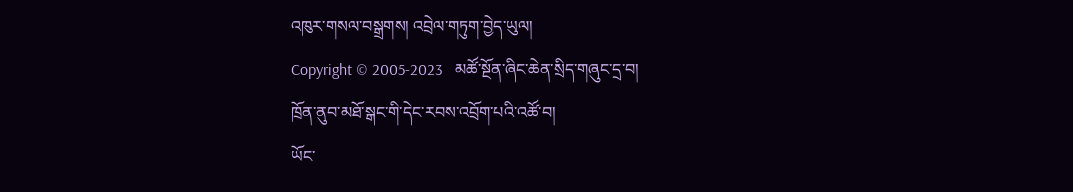འཁུར་གསལ་བསྒྲགས། འབྲེལ་གཏུག་བྱེད་ཡུལ།
Copyright © 2005-2023   མཚོ་སྔོན་ཞིང་ཆེན་སྲིད་གཞུང་དྲ་བ།
ཁྲོན་ནུབ་མཐོ་སྒང་གི་དེང་རབས་འབྲོག་པའི་འཚོ་བ།
ཡོང་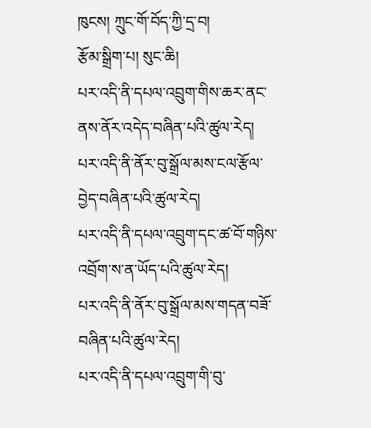ཁུངས། ཀྲུང་གོ་བོད་ཀྱི་དྲ་བ།
རྩོམ་སྒྲིག་པ། སུང་ཆི།
པར་འདི་ནི་དཔལ་འབྲུག་གིས་ཆར་ནང་ནས་ནོར་འདེད་བཞིན་པའི་ཚུལ་རེད།
པར་འདི་ནི་ནོར་བུ་སྒྲོལ་མས་ངལ་རྩོལ་བྱེད་བཞིན་པའི་ཚུལ་རེད།
པར་འདི་ནི་དཔལ་འབྲུག་དང་ཚ་བོ་གཉིས་འབྲོག་ས་ན་ཡོད་པའི་ཚུལ་རེད།
པར་འདི་ནི་ནོར་བུ་སྒྲོལ་མས་གདན་བཟོ་བཞིན་པའི་ཚུལ་རེད།
པར་འདི་ནི་དཔལ་འབྲུག་གི་བུ་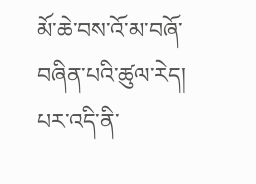མོ་ཆེ་བས་འོ་མ་བཞོ་བཞིན་པའི་ཚུལ་རེད།
པར་འདི་ནི་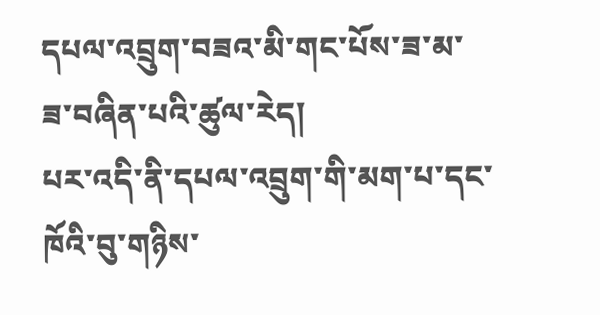དཔལ་འབྲུག་བཟའ་མི་གང་པོས་ཟ་མ་ཟ་བཞིན་པའི་ཚུལ་རེད།
པར་འདི་ནི་དཔལ་འབྲུག་གི་མག་པ་དང་ཁོའི་བུ་གཉིས་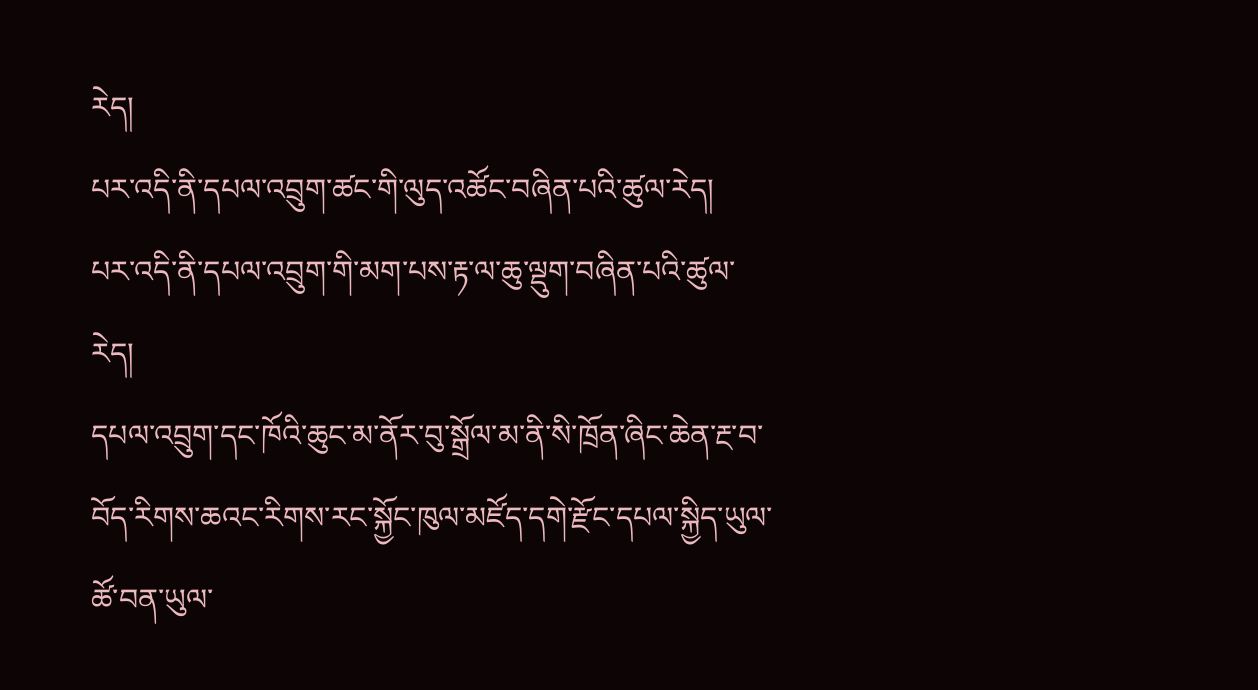རེད།
པར་འདི་ནི་དཔལ་འབྲུག་ཚང་གི་ལུད་འཚོང་བཞིན་པའི་ཚུལ་རེད།
པར་འདི་ནི་དཔལ་འབྲུག་གི་མག་པས་རྟ་ལ་ཆུ་ལྡུག་བཞིན་པའི་ཚུལ་རེད།
དཔལ་འབྲུག་དང་ཁོའི་ཆུང་མ་ནོར་བུ་སྒྲོལ་མ་ནི་སི་ཁྲོན་ཞིང་ཆེན་རྔ་བ་བོད་རིགས་ཆའང་རིགས་རང་སྐྱོང་ཁུལ་མཛོད་དགེ་རྫོང་དཔལ་སྐྱིད་ཡུལ་ཚོ་བན་ཡུལ་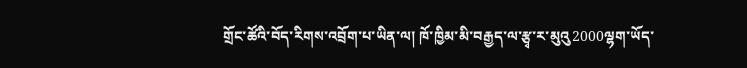གྲོང་ཚོའི་བོད་རིགས་འབྲོག་པ་ཡིན་ལ། ཁོ་ཁྱིམ་མི་བརྒྱད་ལ་རྩྭ་ར་མུའུ2000ལྷག་ཡོད་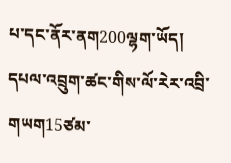པ་དང་ནོར་ནག200ལྷག་ཡོད།
དཔལ་འབྲུག་ཚང་གིས་ལོ་རེར་འབྲི་གཡག15ཙམ་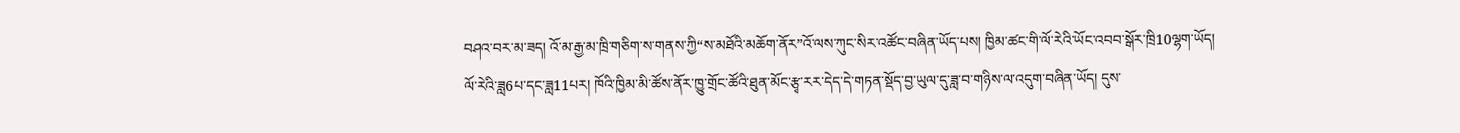བཤའ་བར་མ་ཟད། འོ་མ་རྒྱ་མ་ཁྲི་གཅིག་ས་གནས་ཀྱི“ས་མཐོའི་མཆོག་ནོར”འོ་ལས་ཀུང་སིར་འཚོང་བཞིན་ཡོད་པས། ཁྱིམ་ཚང་གི་ལོ་རེའི་ཡོང་འབབ་སྒོར་ཁྲི10ལྷག་ཡོད།
ལོ་རེའི་ཟླ6པ་དང་ཟླ11པར། ཁོའི་ཁྱིམ་མི་ཚོས་ནོར་ཁྱུ་གྲོང་ཚོའི་ཐུན་མོང་རྩྭ་རར་དེད་དེ་གཏན་སྡོད་བྱ་ཡུལ་དུ་ཟླ་བ་གཉིས་ལ་འདུག་བཞིན་ཡོད། དུས་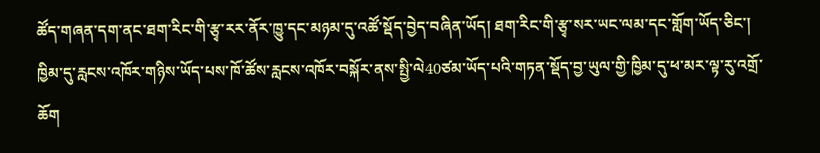ཚོད་གཞན་དག་ནང་ཐག་རིང་གི་རྩྭ་རར་ནོར་ཁྱུ་དང་མཉམ་དུ་འཚོ་སྡོད་བྱེད་བཞིན་ཡོད། ཐག་རིང་གི་རྩྭ་སར་ཡང་ལམ་དང་གློག་ཡོད་ཅིང་། ཁྱིམ་དུ་རླངས་འཁོར་གཉིས་ཡོད་པས་ཁོ་ཚོས་རླངས་འཁོར་བསྐོར་ནས་སྤྱི་ལེ40ཙམ་ཡོད་པའི་གཏན་སྡོད་བྱ་ཡུལ་གྱི་ཁྱིམ་དུ་ཕ་མར་ལྟ་རུ་འགྲོ་ཆོག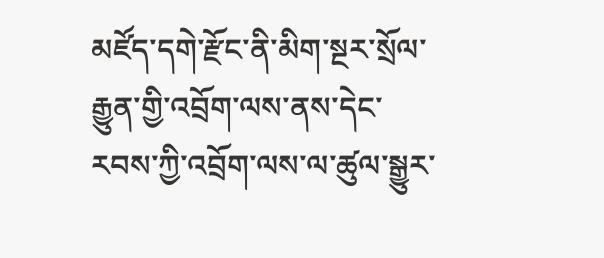མཛོད་དགེ་རྫོང་ནི་མིག་སྔར་སྲོལ་རྒྱུན་གྱི་འབྲོག་ལས་ནས་དེང་རབས་ཀྱི་འབྲོག་ལས་ལ་ཚུལ་སྒྱུར་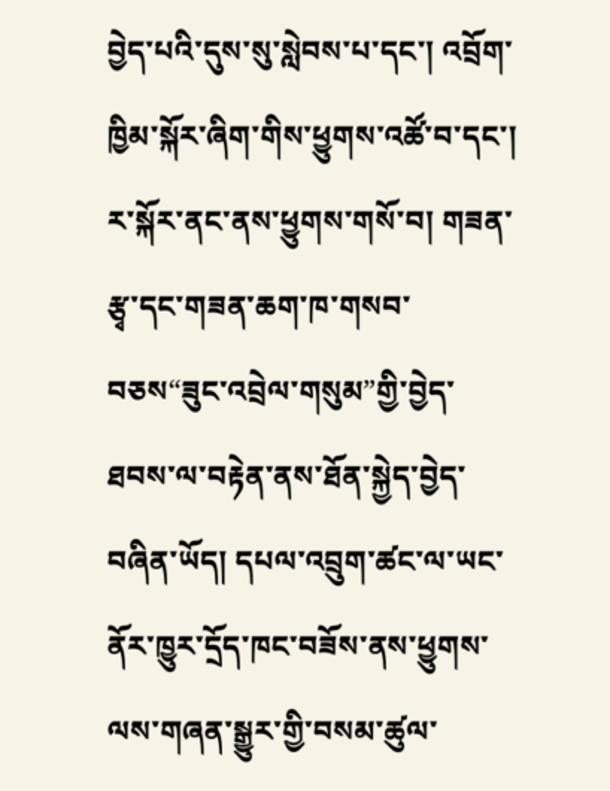བྱེད་པའི་དུས་སུ་སླེབས་པ་དང་། འབྲོག་ཁྱིམ་སྐོར་ཞིག་གིས་ཕྱུགས་འཚོ་བ་དང་། ར་སྐོར་ནང་ནས་ཕྱུགས་གསོ་བ། གཟན་རྩྭ་དང་གཟན་ཆག་ཁ་གསབ་བཅས“ཟུང་འབྲེལ་གསུམ”གྱི་བྱེད་ཐབས་ལ་བརྟེན་ནས་ཐོན་སྐྱེད་བྱེད་བཞིན་ཡོད། དཔལ་འབྲུག་ཚང་ལ་ཡང་ནོར་ཁྱུར་དྲོད་ཁང་བཟོས་ནས་ཕྱུགས་ལས་གཞན་སྒྱུར་གྱི་བསམ་ཚུལ་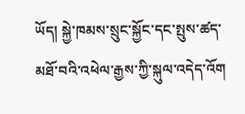ཡོད། སྐྱེ་ཁམས་སྲུང་སྐྱོང་དང་སྤུས་ཚད་མཐོ་བའི་འཕེལ་རྒྱས་ཀྱི་སྐུལ་འདེད་འོག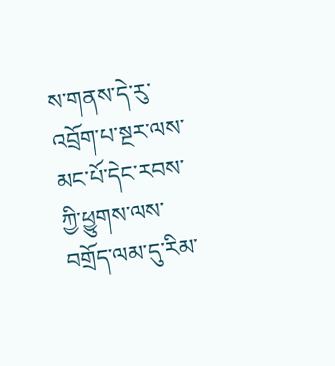ས་གནས་དེ་རུ་འབྲོག་པ་སྔར་ལས་མང་པོ་དེང་རབས་ཀྱི་ཕྱུགས་ལས་བགྲོད་ལམ་དུ་རིམ་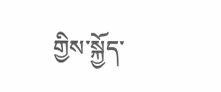གྱིས་སྐྱོད་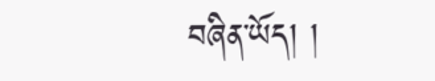བཞིན་ཡོད། །